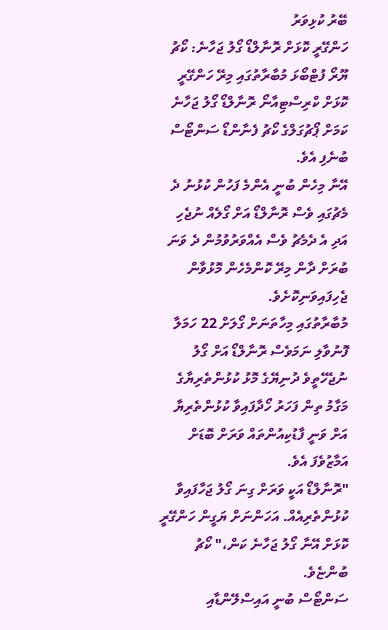ބޭރު ކުޅިވަރު
ހަންގޭރީ ކޮޅަށް ރޮނާލްޑޯ ގޯލު ޖަހާނެ: ކޯޗު
ޔޫރޯ ފުޓްބޯޅަ މުބާރާތުގައި މިރޭ ހަންގޭރީ ކޮޅަށް ކްރިސްޓިއާނޯ ރޮނާލްޑޯ ގޯލު ޖަހާނެ ކަމަށް ޕޯޗުގަލްގެ ކޯޗު ފެނާންޑޯ ސަންޓޯސް ބުނެފި އެވެ.
އޭނާ މިހެން ބުނީ އެންމެ ފަހުން ކުޅުނު ދެ މެޗުގައި ވެސް ރޮނާލްޑޯ އަށް ގޯލެއް ނުޖެހި އަދި އެ ދެމެޗު ވެސް އެއްވަރުވުމުން ދެ ވަނަ ބުރަށް ދާން މިރޭ ކޮންމެހެން މޮޅުވާން ޖެހިފައިވަނިކޮށެވެ.
މުބާރާތުގައި މިހާތަނަށް ގޯލަށް 22 ހަމަލާ ފޮނުވާލި ނަމަވެސް ރޮނާލްޑޯ އަށް ގޯލު ނުޖެހޭތީވެ ދުނިޔޭގެ މޮޅު ކުޅުންތެރިޔާގެ މަގާމު ތިން ފަހަރު ހޯދާފައިވާ ކުޅުންތެރިޔާ އަށް ވަނީ ފާޑުކިއުންތައް ވަރަށް ބޮޑަށް އަމާޒުވެފަ އެވެ.
"ރޮނާލްޑޯ އަކީ ވަރަށް ގިނަ ގޯލު ޖަހާފައިވާ ކުޅުންތެރިއެއް. އަހަންނަށް ޔަގީން ހަންގޭރީ ކޮޅަށް އޭނާ ގޯލު ޖަހާނެ ކަން،" ކޯޗު ބުންޏެވެ.
ސަންޓޯސް ބުނީ އައިސްލޭންޑާއި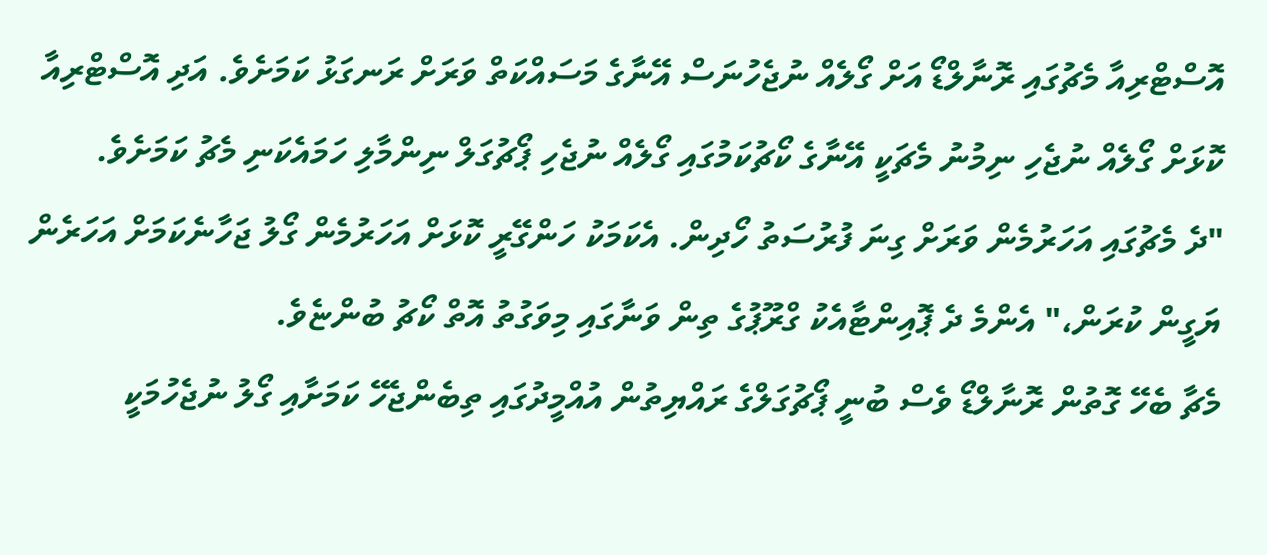އޮސްޓްރިއާ މެޗުގައި ރޮނާލްޑޯ އަށް ގޯލެއް ނުޖެހުނަސް އޭނާގެ މަސައްކަތް ވަރަށް ރަނގަޅު ކަމަށެވެ. އަދި އޮސްޓްރިއާ ކޮޅަށް ގޯލެއް ނުޖެހި ނިމުނު މެޗަކީ އޭނާގެ ކޯޗުކަމުގައި ގޯލެއް ނުޖެހި ޕޯޗުގަލް ނިންމާލި ހަމައެކަނި މެޗު ކަމަށެވެ.
"ދެ މެޗުގައި އަހަރުމެން ވަރަށް ގިނަ ފުރުސަތު ހޯދިން. އެކަމަކު ހަންގޭރީ ކޮޅަށް އަހަރުމެން ގޯލު ޖަހާނެކަމަށް އަހަރެން ޔަގީން ކުރަން،" އެންމެ ދެ ޕޮއިންޓާއެކު ގްރޫޕުގެ ތިން ވަނާގައި މިވަގުތު އޮތް ކޯޗު ބުންޏެވެ.
މެޗާ ބެހޭ ގޮތުން ރޮނާލްޑޯ ވެސް ބުނީ ޕޯޗުގަލްގެ ރައްޔިތުން އުއްމީދުގައި ތިބެންޖެހޭ ކަމަށާއި ގޯލު ނުޖެހުމަކީ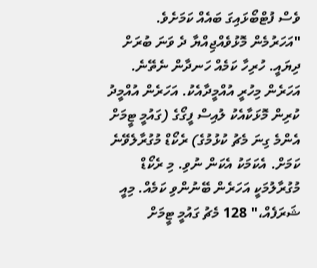ވެސް ފުޓްބޯޅައިގަ ބައެއް ކަމަށެވެ.
"އަހަރުމެން މޮޅުވެއްޖިއްޔާ ދެ ވަނަ ބުރަށް ދިޔައީ. ހުރިހާ ކަމެއް ހަނދާން ނެތޭނެ. އަހަރެން މިހުރީ އުއްމީދާއެކު. އަހަރެން އުއްމީދު ކުރިން މޮޅަކާއެކު ލުއިސް ފީގޯގެ (ގައުމީ ޓީމަށް އެންމެ ގިނަ މެޗު ކުޅުމުގެ) ރެކޯޑް މުގުރާލެވޭނެ ކަމަށް. އެކަމަކު އެކަން ނުވި. މި ރެކޯޑް މުގުރާލުމަކީ އަހަރެން ބޭނުންވި ކަމެއް. މިއީ ޝަރަފެއް،" 128 މެޗު ގައުމީ ޓީމަށް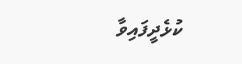ކުޅެދީފައިވާ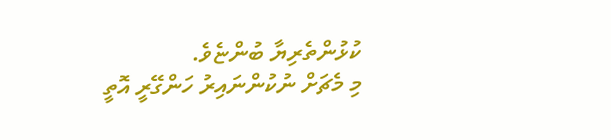ކުޅުންތެރިޔާ ބުންޏެވެ.
މި މެޗަށް ނުކުންނައިރު ހަންގޭރީ އޮތީ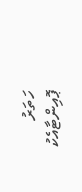ހަތަރު ޕޮއިންޓާއެކު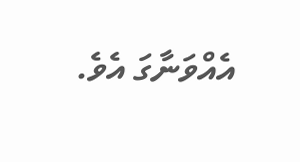އެއްވަނާގަ އެވެ.